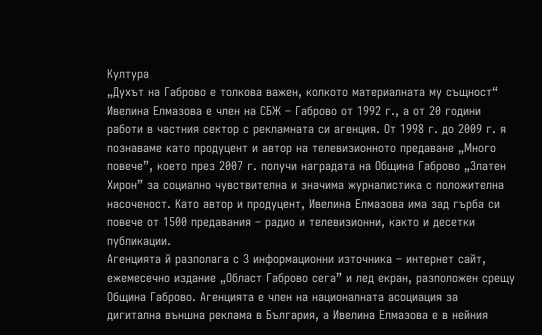Култура
„Духът на Габрово е толкова важен, колкото материалната му същност“
Ивелина Елмазова е член на СБЖ – Габрово от 1992 г., а от 20 години работи в частния сектор с рекламната си агенция. От 1998 г. до 2009 г. я познаваме като продуцент и автор на телевизионното предаване „Много повече”, което през 2007 г. получи наградата на Община Габрово „Златен Хирон” за социално чувствителна и значима журналистика с положителна насоченост. Като автор и продуцент, Ивелина Елмазова има зад гърба си повече от 1500 предавания – радио и телевизионни, както и десетки публикации.
Агенцията й разполага с 3 информационни източника – интернет сайт, ежемесечно издание „Област Габрово сега” и лед екран, разположен срещу Община Габрово. Агенцията е член на националната асоциация за дигитална външна реклама в България, а Ивелина Елмазова е в нейния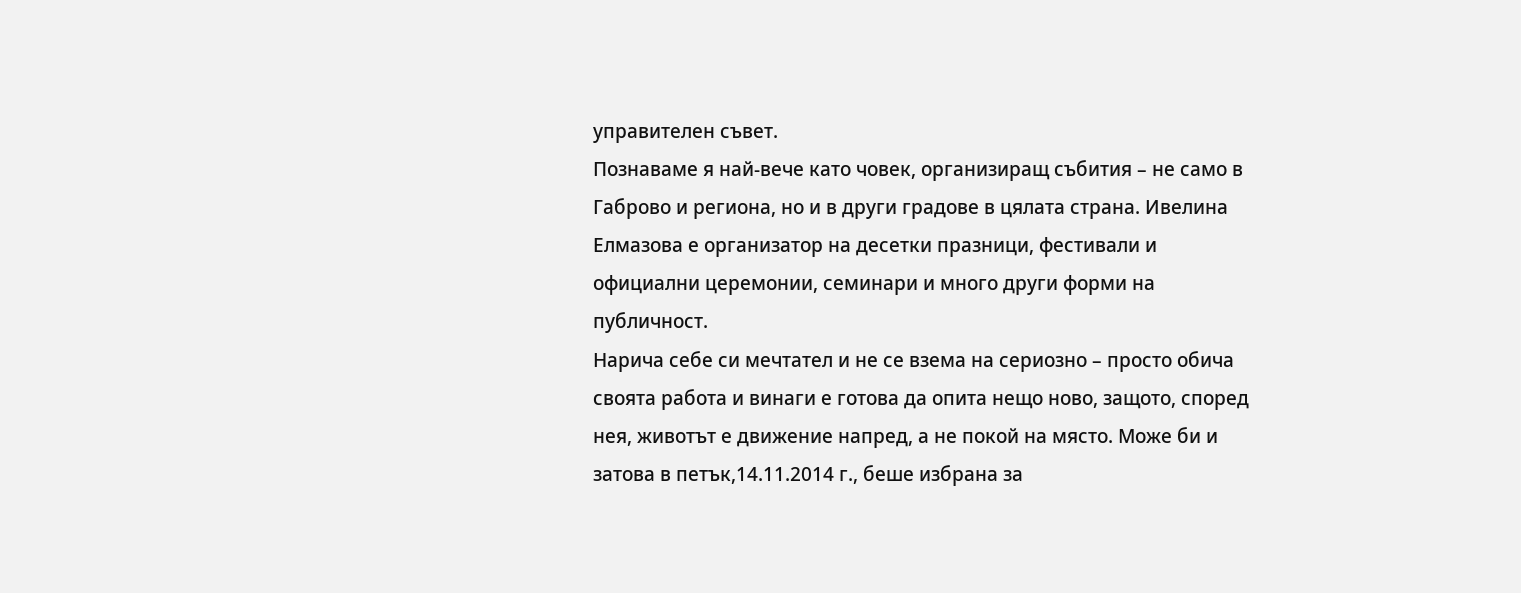управителен съвет.
Познаваме я най-вече като човек, организиращ събития – не само в Габрово и региона, но и в други градове в цялата страна. Ивелина Елмазова е организатор на десетки празници, фестивали и официални церемонии, семинари и много други форми на публичност.
Нарича себе си мечтател и не се взема на сериозно – просто обича своята работа и винаги е готова да опита нещо ново, защото, според нея, животът е движение напред, а не покой на място. Може би и затова в петък,14.11.2014 г., беше избрана за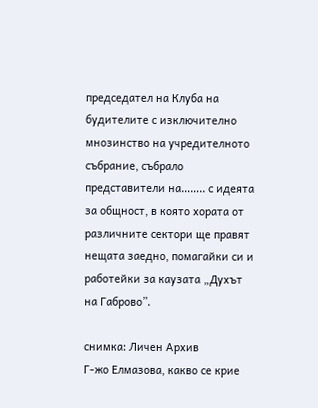председател на Клуба на будителите с изключително мнозинство на учредителното събрание, събрало представители на…….. с идеята за общност, в която хората от различните сектори ще правят нещата заедно, помагайки си и работейки за каузата „Духът на Габрово”.

снимка: Личен Архив
Г-жо Елмазова, какво се крие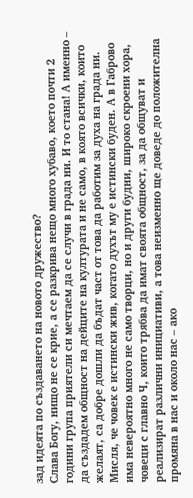зад идеята по създаването на новото дружество?
Слава Богу, нищо не се крие, а се разкрива нещо много хубаво, което почти 2 години група приятели си мечтаем да се случи в града ни. И то стана! А именно – да създадем общност на дейците на културата и не само, в която всички, които желаят, са добре дошли да бъдат част от това да работим за духа на града ни.
Мисля, че човек е истински жив, когато духът му е истински буден. А в Габрово има невероятно много не само творци, но и други будни, широко скроени хора, човеци с главно Ч, които трябва да имат своята общност, за да общуват и реализират различни инициативи, а това неизменно ще доведе до положителна промяна в нас и около нас – ако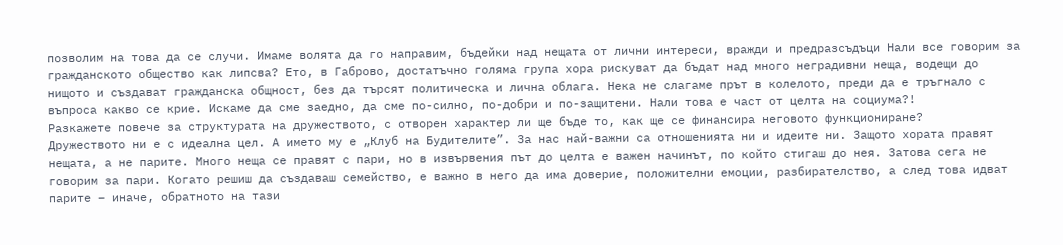позволим на това да се случи. Имаме волята да го направим, бъдейки над нещата от лични интереси, вражди и предразсъдъци Нали все говорим за гражданското общество как липсва? Ето, в Габрово, достатъчно голяма група хора рискуват да бъдат над много неградивни неща, водещи до нищото и създават гражданска общност, без да търсят политическа и лична облага. Нека не слагаме прът в колелото, преди да е тръгнало с въпроса какво се крие. Искаме да сме заедно, да сме по-силно, по-добри и по-защитени. Нали това е част от целта на социума?!
Разкажете повече за структурата на дружеството, с отворен характер ли ще бъде то, как ще се финансира неговото функциониране?
Дружеството ни е с идеална цел. А името му е „Клуб на Будителите”. За нас най-важни са отношенията ни и идеите ни. Защото хората правят нещата, а не парите. Много неща се правят с пари, но в извървения път до целта е важен начинът, по който стигаш до нея. Затова сега не говорим за пари. Когато решиш да създаваш семейство, е важно в него да има доверие, положителни емоции, разбирателство, а след това идват парите – иначе, обратното на тази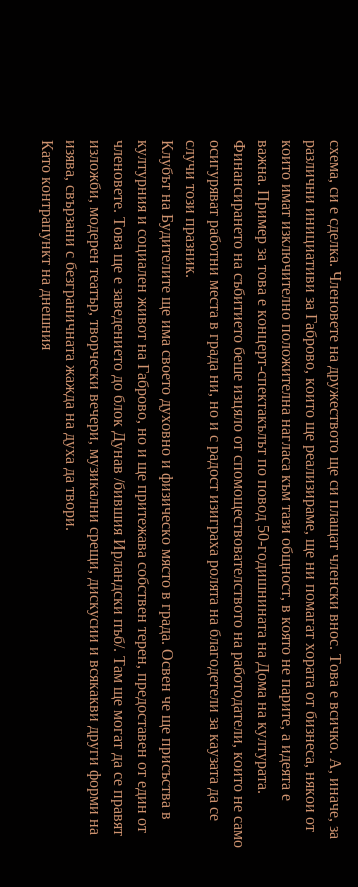схема, си е сделка. Членовете на дружеството ще си плащат членски внос. Това е всичко. А, иначе, за различни инициативи за Габрово, които ще реализираме, ще ни помагат хората от бизнеса, някои от които имат изключително положителна нагласа към тази общност, в която не парите, а идеята е важна. Пример за това е концерт-спектакълът по повод 50-годишнината на Дома на културата. Финансирането на събитието беше изцяло от спомоществователството на работодатели, които не само осигуряват работни места в града ни, но и с радост изиграха ролята на благодетели за каузата да се случи този празник.
Клубът на Будителите ще има своето духовно и физическо място в града. Освен че ще присъства в културния и социален живот на Габрово, но и ще притежава собствен терен, предоставен от един от членовете. Това ще е заведението до блок Дунав /бившия Ирландски пъб/. Там ще могат да се правят изложби, модерен театър, творчески вечери, музикални срещи, дискусии и всякакви други форми на изява, свързани с безграничната жажда на духа да твори.
Като контрапункт на днешния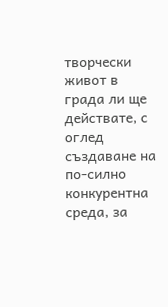творчески живот в града ли ще действате, с оглед създаване на по-силно конкурентна среда, за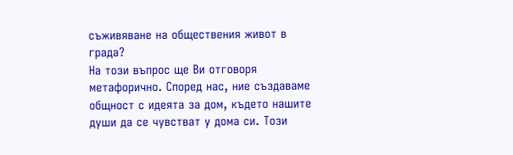съживяване на обществения живот в града?
На този въпрос ще Ви отговоря метафорично. Според нас, ние създаваме общност с идеята за дом, където нашите души да се чувстват у дома си. Този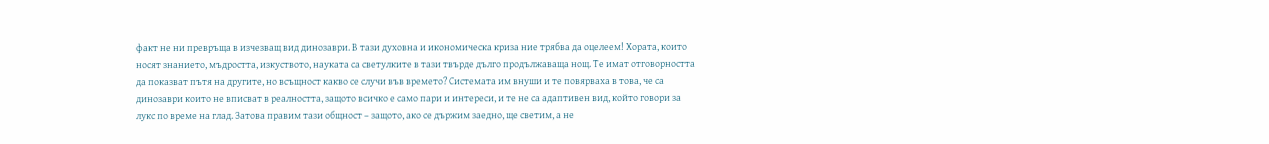факт не ни превръща в изчезващ вид динозаври. В тази духовна и икономическа криза ние трябва да оцелеем! Хората, които носят знанието, мъдростта, изкуството, науката са светулките в тази твърде дълго продължаваща нощ. Те имат отговорността да показват пътя на другите, но всъщност какво се случи във времето? Системата им внуши и те повярваха в това, че са динозаври които не вписват в реалността, защото всичко е само пари и интереси, и те не са адаптивен вид, който говори за лукс по време на глад. Затова правим тази общност – защото, ако се държим заедно, ще светим, а не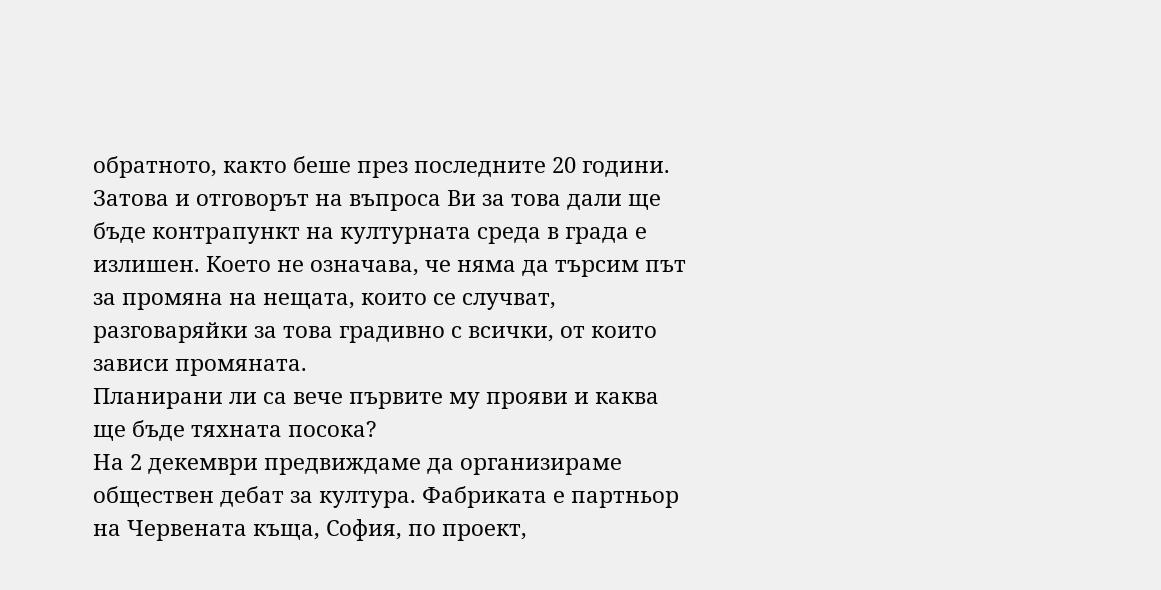обратното, както беше през последните 20 години.
Затова и отговорът на въпроса Ви за това дали ще бъде контрапункт на културната среда в града е излишен. Което не означава, че няма да търсим път за промяна на нещата, които се случват, разговаряйки за това градивно с всички, от които зависи промяната.
Планирани ли са вече първите му прояви и каква ще бъде тяхната посока?
На 2 декември предвиждаме да организираме обществен дебат за култура. Фабриката е партньор на Червената къща, София, по проект,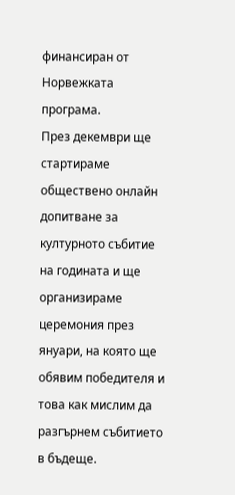финансиран от Норвежката програма.
През декември ще стартираме обществено онлайн допитване за културното събитие на годината и ще организираме церемония през януари, на която ще обявим победителя и това как мислим да разгърнем събитието в бъдеще.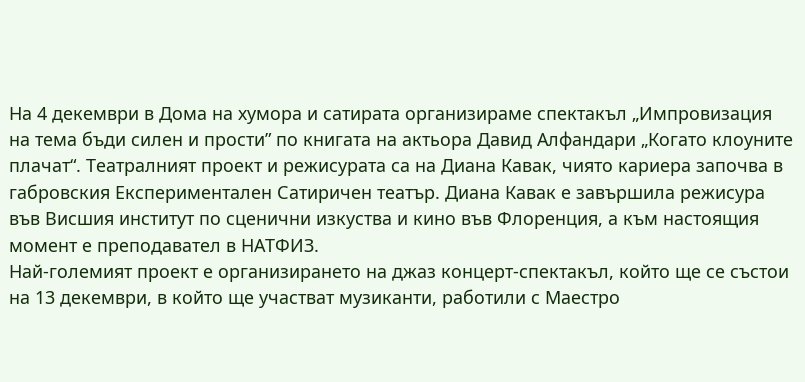На 4 декември в Дома на хумора и сатирата организираме спектакъл „Импровизация на тема бъди силен и прости” по книгата на актьора Давид Алфандари „Когато клоуните плачат“. Театралният проект и режисурата са на Диана Кавак, чиято кариера започва в габровския Експериментален Сатиричен театър. Диана Кавак е завършила режисура във Висшия институт по сценични изкуства и кино във Флоренция, а към настоящия момент е преподавател в НАТФИЗ.
Най-големият проект е организирането на джаз концерт-спектакъл, който ще се състои на 13 декември, в който ще участват музиканти, работили с Маестро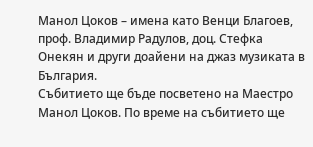Манол Цоков – имена като Венци Благоев, проф. Владимир Радулов, доц. Стефка Онекян и други доайени на джаз музиката в България.
Събитието ще бъде посветено на Маестро Манол Цоков. По време на събитието ще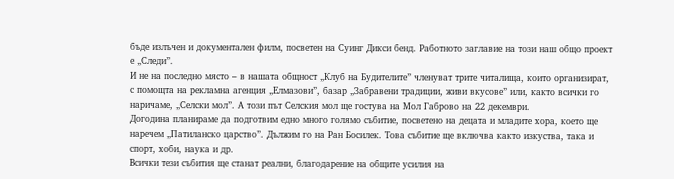бъде излъчен и документален филм, посветен на Суинг Дикси бенд. Работното заглавие на този наш общо проект е „Следи”.
И не на последно място – в нашата общност „Клуб на Будителите” членуват трите читалища, които организират, с помощта на рекламна агенция „Елмазови”, базар „Забравени традиции, живи вкусове” или, както всички го наричаме, „Селски мол”. А този път Селския мол ще гостува на Мол Габрово на 22 декември.
Догодина планираме да подготвим едно много голямо събитие, посветено на децата и младите хора, което ще наречем „Патиланско царство”. Дължим го на Ран Босилек. Това събитие ще включва както изкуства, така и спорт, хоби, наука и др.
Всички тези събития ще станат реални, благодарение на общите усилия на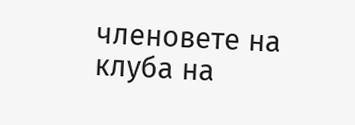членовете на клуба на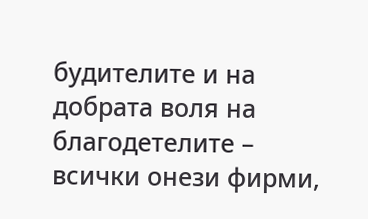будителите и на добрата воля на благодетелите – всички онези фирми,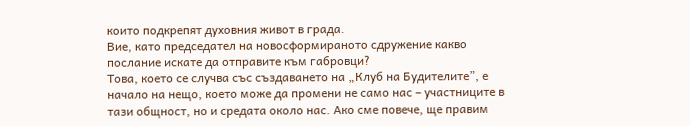които подкрепят духовния живот в града.
Вие, като председател на новосформираното сдружение какво послание искате да отправите към габровци?
Това, което се случва със създаването на „Клуб на Будителите”, е начало на нещо, което може да промени не само нас – участниците в тази общност, но и средата около нас. Ако сме повече, ще правим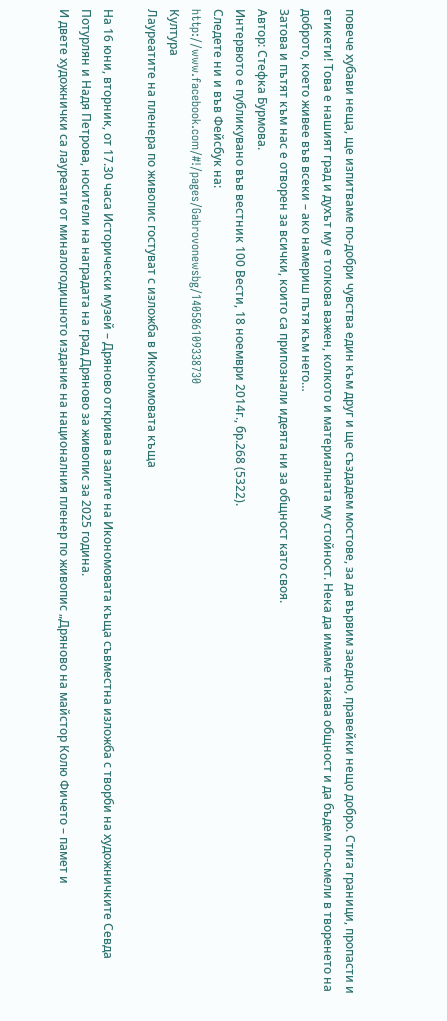повече хубави неща, ще изпитваме по-добри чувства един към друг и ще създадем мостове, за да вървим заедно, правейки нещо добро. Стига граници, пропасти и етикети! Това е нашият град и духът му е толкова важен, колкото и материалната му стойност. Нека да имаме такава общност и да бъдем по-смели в творенето на доброто, което живее във всеки – ако намериш пътя към него…
Затова и пътят към нас е отворен за всички, които са припознали идеята ни за общност като своя.
Автор: Стефка Бурмова.
Интервюто е публикувано във вестник 100 Вести, 18 ноември 2014г., бр.268 (5322).
Следете ни и във Фейсбук на:
http://www.facebook.com/#!/pages/Gabrovonewsbg/140586109338730
Култура
Лауреатите на пленера по живопис гостуват с изложба в Икономовата къща

На 16 юни, вторник, от 17.30 часа Исторически музей – Дряново открива в залите на Икономовата къща съвместна изложба с творби на художничките Севда Потурлян и Надя Петрова, носители на наградата на град Дряново за живопис за 2025 година.
И двете художнички са лауреати от миналогодишното издание на националния пленер по живопис „Дряново на майстор Колю Фичето – памет и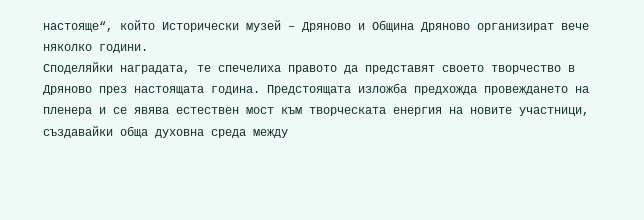настояще“, който Исторически музей – Дряново и Община Дряново организират вече няколко години.
Споделяйки наградата, те спечелиха правото да представят своето творчество в Дряново през настоящата година. Предстоящата изложба предхожда провеждането на пленера и се явява естествен мост към творческата енергия на новите участници, създавайки обща духовна среда между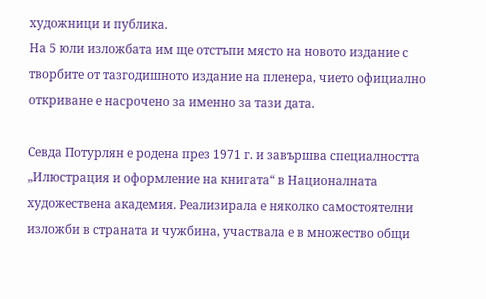художници и публика.
На 5 юли изложбата им ще отстъпи място на новото издание с творбите от тазгодишното издание на пленера, чието официално откриване е насрочено за именно за тази дата.

Севда Потурлян е родена през 1971 г. и завършва специалността „Илюстрация и оформление на книгата“ в Националната художествена академия. Реализирала е няколко самостоятелни изложби в страната и чужбина, участвала е в множество общи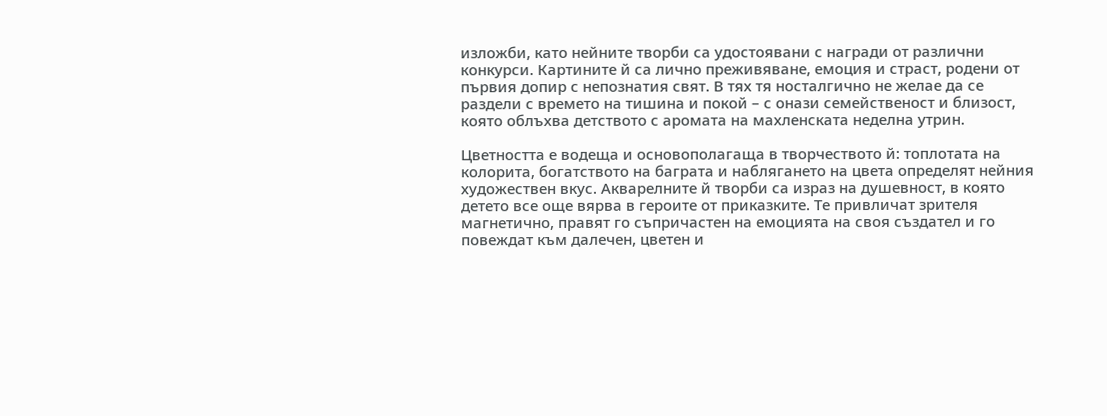изложби, като нейните творби са удостоявани с награди от различни конкурси. Картините й са лично преживяване, емоция и страст, родени от първия допир с непознатия свят. В тях тя носталгично не желае да се раздели с времето на тишина и покой – с онази семейственост и близост, която облъхва детството с аромата на махленската неделна утрин.

Цветността е водеща и основополагаща в творчеството й: топлотата на колорита, богатството на баграта и наблягането на цвета определят нейния художествен вкус. Акварелните й творби са израз на душевност, в която детето все още вярва в героите от приказките. Те привличат зрителя магнетично, правят го съпричастен на емоцията на своя създател и го повеждат към далечен, цветен и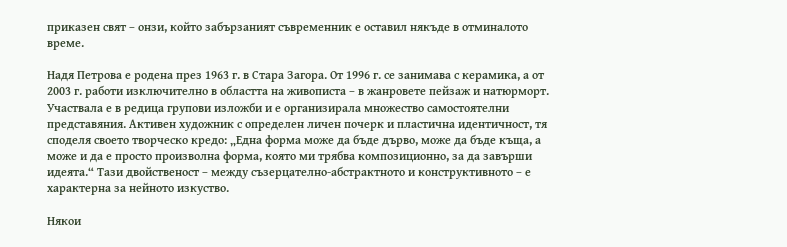приказен свят – онзи, който забързаният съвременник е оставил някъде в отминалото време.

Надя Петрова е родена през 1963 г. в Стара Загора. От 1996 г. се занимава с керамика, а от 2003 г. работи изключително в областта на живописта – в жанровете пейзаж и натюрморт. Участвала е в редица групови изложби и е организирала множество самостоятелни представяния. Активен художник с определен личен почерк и пластична идентичност, тя споделя своето творческо кредо: „Една форма може да бъде дърво, може да бъде къща, а може и да е просто произволна форма, която ми трябва композиционно, за да завърши идеята.“ Тази двойственост – между съзерцателно-абстрактното и конструктивното – е характерна за нейното изкуство.

Някои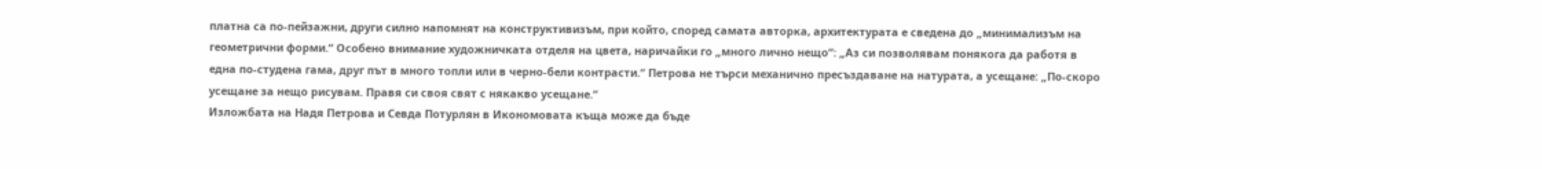платна са по-пейзажни, други силно напомнят на конструктивизъм, при който, според самата авторка, архитектурата е сведена до „минимализъм на геометрични форми.“ Особено внимание художничката отделя на цвета, наричайки го „много лично нещо“: „Аз си позволявам понякога да работя в една по-студена гама, друг път в много топли или в черно-бели контрасти.“ Петрова не търси механично пресъздаване на натурата, а усещане: „По-скоро усещане за нещо рисувам. Правя си своя свят с някакво усещане.“
Изложбата на Надя Петрова и Севда Потурлян в Икономовата къща може да бъде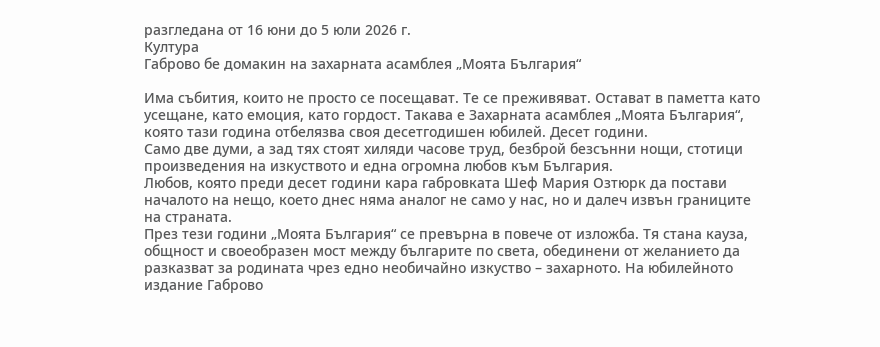разгледана от 16 юни до 5 юли 2026 г.
Култура
Габрово бе домакин на захарната асамблея „Моята България“

Има събития, които не просто се посещават. Те се преживяват. Остават в паметта като усещане, като емоция, като гордост. Такава е Захарната асамблея „Моята България“, която тази година отбелязва своя десетгодишен юбилей. Десет години.
Само две думи, а зад тях стоят хиляди часове труд, безброй безсънни нощи, стотици произведения на изкуството и една огромна любов към България.
Любов, която преди десет години кара габровката Шеф Мария Озтюрк да постави началото на нещо, което днес няма аналог не само у нас, но и далеч извън границите на страната.
През тези години „Моята България“ се превърна в повече от изложба. Тя стана кауза, общност и своеобразен мост между българите по света, обединени от желанието да разказват за родината чрез едно необичайно изкуство – захарното. На юбилейното издание Габрово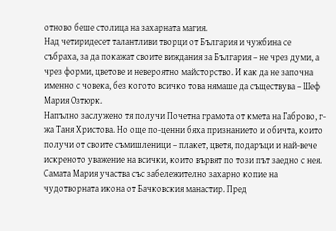отново беше столица на захарната магия.
Над четиридесет талантливи творци от България и чужбина се събраха, за да покажат своите виждания за България – не чрез думи, а чрез форми, цветове и невероятно майсторство. И как да не започна именно с човека, без когото всичко това нямаше да съществува – Шеф Мария Озтюрк.
Напълно заслужено тя получи Почетна грамота от кмета на Габрово, г-жа Таня Христова. Но още по-ценни бяха признанието и обичта, които получи от своите съмишленици – плакет, цветя, подаръци и най-вече искреното уважение на всички, които вървят по този път заедно с нея.
Самата Мария участва със забележително захарно копие на чудотворната икона от Бачковския манастир. Пред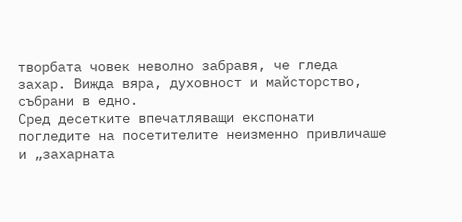творбата човек неволно забравя, че гледа захар. Вижда вяра, духовност и майсторство, събрани в едно.
Сред десетките впечатляващи експонати погледите на посетителите неизменно привличаше и „захарната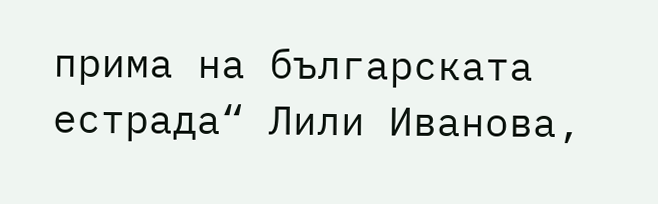прима на българската естрада“ Лили Иванова,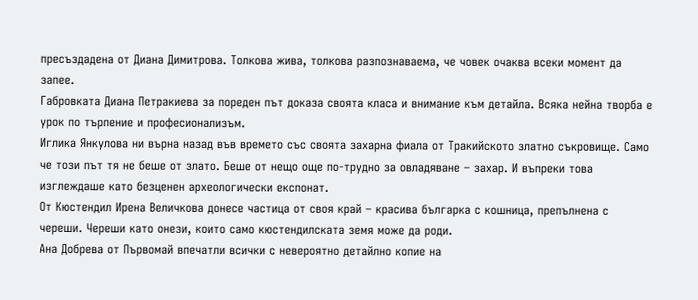пресъздадена от Диана Димитрова. Толкова жива, толкова разпознаваема, че човек очаква всеки момент да запее.
Габровката Диана Петракиева за пореден път доказа своята класа и внимание към детайла. Всяка нейна творба е урок по търпение и професионализъм.
Иглика Янкулова ни върна назад във времето със своята захарна фиала от Тракийското златно съкровище. Само че този път тя не беше от злато. Беше от нещо още по-трудно за овладяване – захар. И въпреки това изглеждаше като безценен археологически експонат.
От Кюстендил Ирена Величкова донесе частица от своя край – красива българка с кошница, препълнена с череши. Череши като онези, които само кюстендилската земя може да роди.
Ана Добрева от Първомай впечатли всички с невероятно детайлно копие на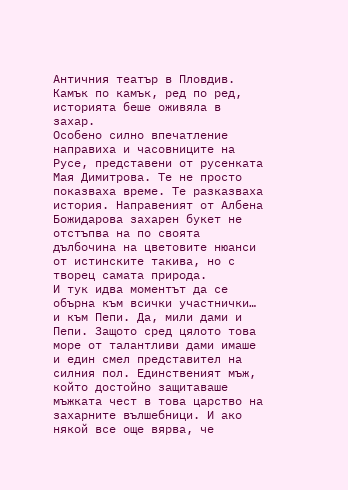Античния театър в Пловдив. Камък по камък, ред по ред, историята беше оживяла в захар.
Особено силно впечатление направиха и часовниците на Русе, представени от русенката Мая Димитрова. Те не просто показваха време. Те разказваха история. Направеният от Албена Божидарова захарен букет не отстъпва на по своята дълбочина на цветовите нюанси от истинските такива, но с творец самата природа.
И тук идва моментът да се обърна към всички участнички… и към Пепи. Да, мили дами и Пепи. Защото сред цялото това море от талантливи дами имаше и един смел представител на силния пол. Единственият мъж, който достойно защитаваше мъжката чест в това царство на захарните вълшебници. И ако някой все още вярва, че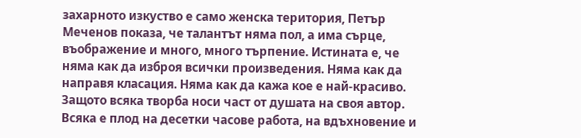захарното изкуство е само женска територия, Петър Меченов показа, че талантът няма пол, а има сърце, въображение и много, много търпение. Истината е, че няма как да изброя всички произведения. Няма как да направя класация. Няма как да кажа кое е най-красиво.
Защото всяка творба носи част от душата на своя автор. Всяка е плод на десетки часове работа, на вдъхновение и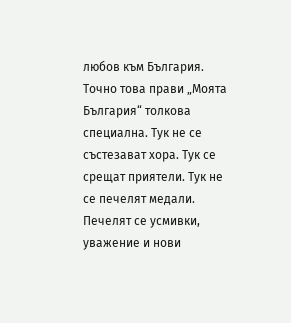любов към България. Точно това прави „Моята България“ толкова специална. Тук не се състезават хора. Тук се срещат приятели. Тук не се печелят медали. Печелят се усмивки, уважение и нови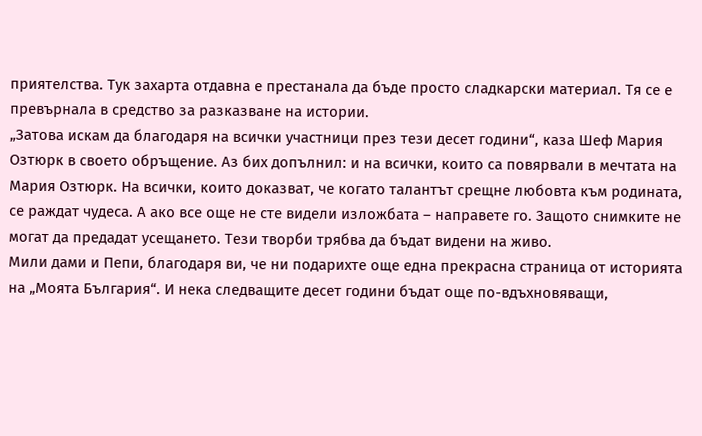приятелства. Тук захарта отдавна е престанала да бъде просто сладкарски материал. Тя се е превърнала в средство за разказване на истории.
„Затова искам да благодаря на всички участници през тези десет години“, каза Шеф Мария Озтюрк в своето обръщение. Аз бих допълнил: и на всички, които са повярвали в мечтата на Мария Озтюрк. На всички, които доказват, че когато талантът срещне любовта към родината, се раждат чудеса. А ако все още не сте видели изложбата – направете го. Защото снимките не могат да предадат усещането. Тези творби трябва да бъдат видени на живо.
Мили дами и Пепи, благодаря ви, че ни подарихте още една прекрасна страница от историята на „Моята България“. И нека следващите десет години бъдат още по-вдъхновяващи,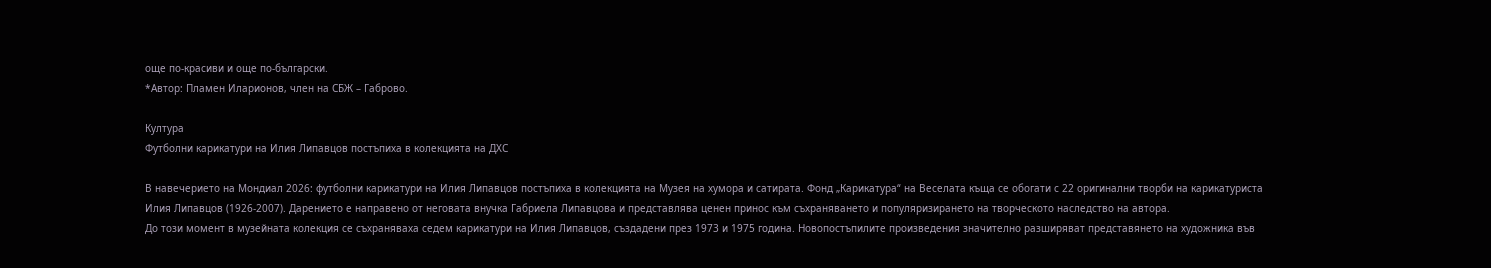още по-красиви и още по-български.
*Автор: Пламен Иларионов, член на СБЖ – Габрово.

Култура
Футболни карикатури на Илия Липавцов постъпиха в колекцията на ДХС

В навечерието на Мондиал 2026: футболни карикатури на Илия Липавцов постъпиха в колекцията на Музея на хумора и сатирата. Фонд „Карикатура“ на Веселата къща се обогати с 22 оригинални творби на карикатуриста Илия Липавцов (1926-2007). Дарението е направено от неговата внучка Габриела Липавцова и представлява ценен принос към съхраняването и популяризирането на творческото наследство на автора.
До този момент в музейната колекция се съхраняваха седем карикатури на Илия Липавцов, създадени през 1973 и 1975 година. Новопостъпилите произведения значително разширяват представянето на художника във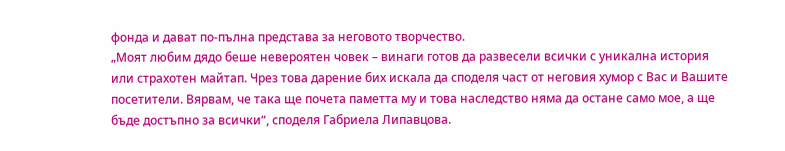фонда и дават по-пълна представа за неговото творчество.
„Моят любим дядо беше невероятен човек – винаги готов да развесели всички с уникална история или страхотен майтап. Чрез това дарение бих искала да споделя част от неговия хумор с Вас и Вашите посетители. Вярвам, че така ще почета паметта му и това наследство няма да остане само мое, а ще бъде достъпно за всички“, споделя Габриела Липавцова.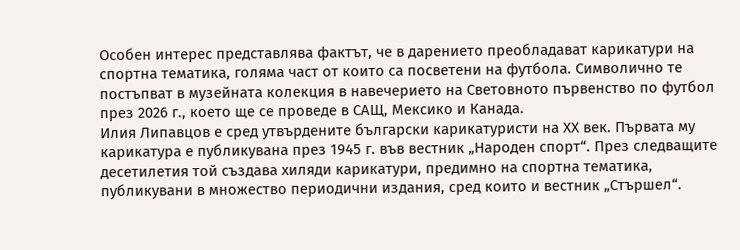Особен интерес представлява фактът, че в дарението преобладават карикатури на спортна тематика, голяма част от които са посветени на футбола. Символично те постъпват в музейната колекция в навечерието на Световното първенство по футбол през 2026 г., което ще се проведе в САЩ, Мексико и Канада.
Илия Липавцов е сред утвърдените български карикатуристи на XX век. Първата му карикатура е публикувана през 1945 г. във вестник „Народен спорт“. През следващите десетилетия той създава хиляди карикатури, предимно на спортна тематика, публикувани в множество периодични издания, сред които и вестник „Стършел“.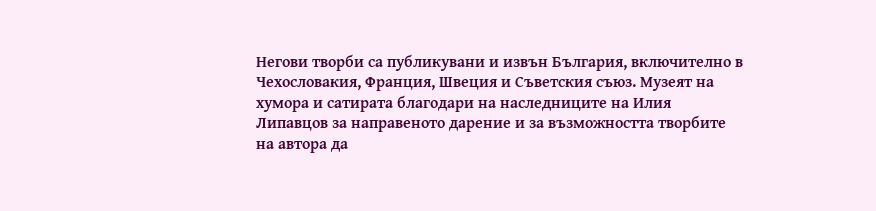Негови творби са публикувани и извън България, включително в Чехословакия, Франция, Швеция и Съветския съюз. Музеят на хумора и сатирата благодари на наследниците на Илия Липавцов за направеното дарение и за възможността творбите на автора да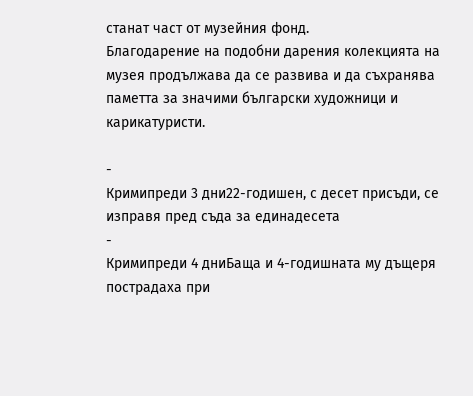станат част от музейния фонд.
Благодарение на подобни дарения колекцията на музея продължава да се развива и да съхранява паметта за значими български художници и карикатуристи.

-
Кримипреди 3 дни22-годишен, с десет присъди, се изправя пред съда за единадесета
-
Кримипреди 4 дниБаща и 4-годишната му дъщеря пострадаха при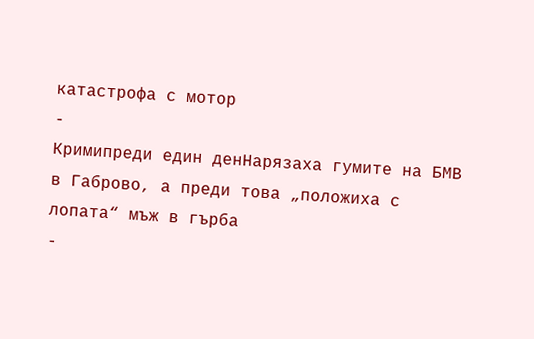катастрофа с мотор
-
Кримипреди един денНарязаха гумите на БМВ в Габрово, а преди това „положиха с лопата“ мъж в гърба
-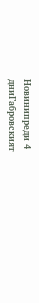Новинипреди 4 дниГабровският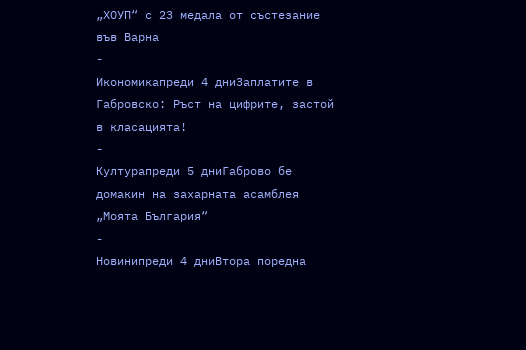„ХОУП“ с 23 медала от състезание във Варна
-
Икономикапреди 4 дниЗаплатите в Габровско: Ръст на цифрите, застой в класацията!
-
Културапреди 5 дниГаброво бе домакин на захарната асамблея „Моята България“
-
Новинипреди 4 дниВтора поредна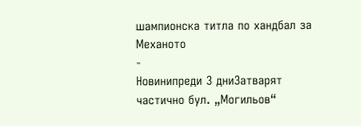шампионска титла по хандбал за Механото
-
Новинипреди 3 дниЗатварят частично бул. „Могильов“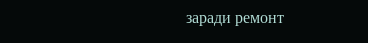заради ремонт